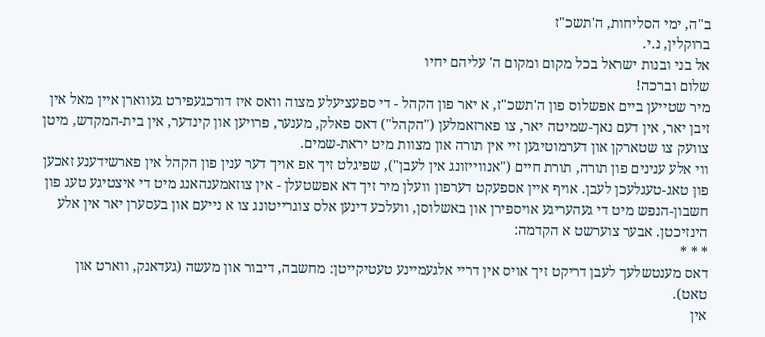ב"ה, ימי הסליחות, ה'תשכ"ז
ברוקלין, נ.י.
אל בני ובנות ישראל בכל מקום ומקום ה' עליהם יחיו
שלום וברכה!
מיר שטייען ביים אפשלוס פון ה'תשכ"ז, א יאר פון הקהל - די ספעציעלע מצוה וואס איז דורכגעפירט געווארן איין מאל אין זיבן יאר, אין דעם נאך-שמיטה יאר, צו פארזאמלען ("הקהל") דאס פאלק, מענער, פרויען און קינדער, אין בית-המקדש, מיטן צוועק צו שטארקן און דערמוטיגען זיי אין תורה און מצוות מיט יראת-שמים.
ווי אלע ענינים פון תורה, תורת חיים ("אנווייזונג אין לעבן"), שפיגלט זיך אפ אויך דער ענין פון הקהל אין פארשידענע זאכען פון טאג-טעגלעכן לעבן. אויף איין אספעקט דערפון וועלן מיר זיך דא אפשטעלן - אין צוזאמענהאנג מיט די איצטיגע טעג פון חשבון-הנפש מיט די געהעריגע אויספירן און באשלוסן, וועלכע דינען אלס צוגרייטונג צו א נייעם און בעסערן יאר אין אלע הינזיכטן. אבער צוערשט א הקדמה:
* * *
דאס מענטשלעך לעבן דריקט זיך אויס אין דריי אלגעמיינע טעטיקייטן: מחשבה, דיבור און מעשה (געדאנק, ווארט און טאט).
אין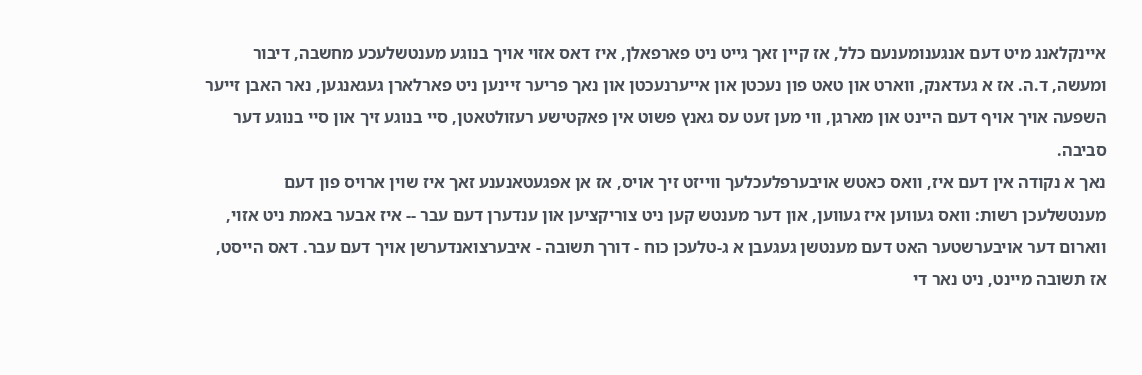איינקלאנג מיט דעם אנגענומענעם כלל, אז קיין זאך גייט ניט פארפאלן, איז דאס אזוי אויך בנוגע מענטשלעכע מחשבה, דיבור ומעשה, ד.ה. אז א געדאנק, ווארט און טאט פון נעכטן און אייערנעכטן און נאך פריער זיינען ניט פארלארן געגאנגען, נאר האבן זייער השפעה אויך אויף דעם היינט און מארגן, ווי מען זעט עס גאנץ פשוט אין פאקטישע רעזולטאטן, סיי בנוגע זיך און סיי בנוגע דער סביבה.
נאך א נקודה אין דעם איז, וואס כאטש אויבערפלעכלעך ווייזט זיך אויס, אז אן אפגעטאנענע זאך איז שוין ארויס פון דעם מענטשלעכן רשות: וואס געווען איז געווען, און דער מענטש קען ניט צוריקציען און ענדערן דעם עבר -- איז אבער באמת ניט אזוי, ווארום דער אויבערשטער האט דעם מענטשן געגעבן א ג-טלעכן כוח - דורך תשובה - איבערצואנדערשן אויך דעם עבר. דאס הייסט, אז תשובה מיינט, ניט נאר די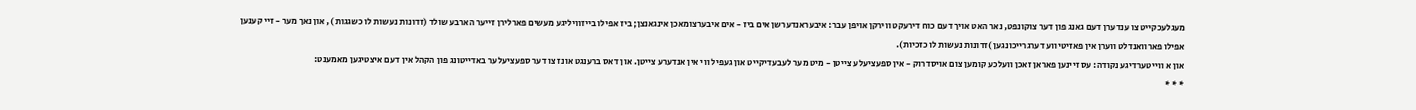מעגלעכקייט צו ענדערן דעם גאנג פון דער צוקונפט, נאר האט אויך דעם כוח דירעקט ווירקן אויפן עבר: איבעראנדערשן אים ביז - אים איבערצומאכן אינגאנצן; ביז אפילו בייזוויליגע מעשים פארלירן זייער הארבע שולד (זדונות נעשות לו כשגגות ), און נאך מער - זיי קענען אפילו פארוואנדלט ווערן אין פאזיטיווע דערגרייכונגען )זדונות נעשות לו כזכיות).
און א ווייטערדיגע נקודה: עס זיינען פאראן זאכן וועלכע קומען צום אויסדרוק - אין ספעציעלע צייטן - מיט מער לעבעדיקייט און געפיל ווי אין אנדערע צייטן. און דאס ברענגט אונז צו דער ספעציעלער באדייטונג פון הקהל אין דעם איצטיגען מאמענט:
* * *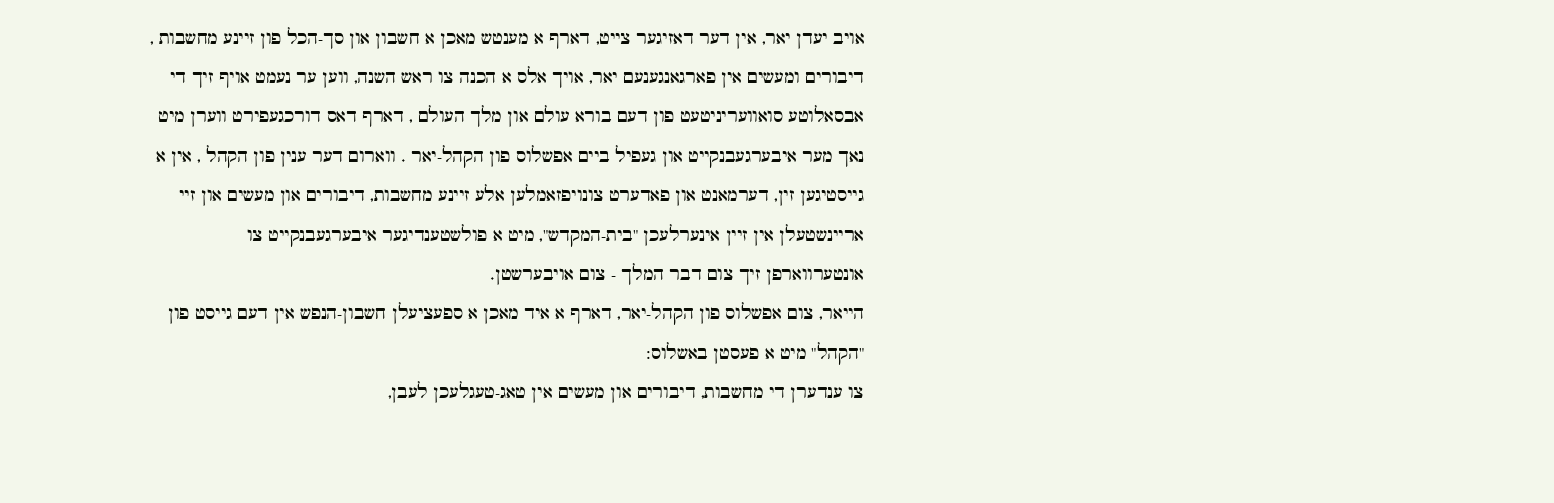אויב יעדן יאר, אין דער דאזיגער צייט, דארף א מענטש מאכן א חשבון און סך-הכל פון זיינע מחשבות , דיבורים ומעשים אין פארגאנגענעם יאר, אויך אלס א הכנה צו ראש השנה, ווען ער נעמט אויף זיך די אבסאלוטע סואוועריניטעט פון דעם בורא עולם און מלך העולם , דארף דאס דורכגעפירט ווערן מיט נאך מער איבערגעבנקייט און געפיל ביים אפשלוס פון הקהל-יאר . ווארום דער ענין פון הקהל , אין א גייסטיגען זין, דערמאנט און פאדערט צונויפזאמלען אלע זיינע מחשבות, דיבורים און מעשים און זיי אריינשטעלן אין זיין אינערלעכן "בית-המקדש", מיט א פולשטענדיגער איבערגעבנקייט צו אונטערווארפן זיך צום דבר המלך - צום אויבערשטן.
הייאר, צום אפשלוס פון הקהל-יאר, דארף א איד מאכן א ספעציעלן חשבון-הנפש אין דעם גייסט פון "הקהל" מיט א פעסטן באשלוס:
צו ענדערן די מחשבות, דיבורים און מעשים אין טאג-טעגלעכן לעבן,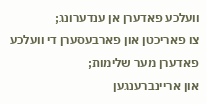וועלכע פאדערן אן ענדערונג;
צו פאריכטן און פארבעסערן די וועלכע פאדערן מער שלימות;
און אריינברענגען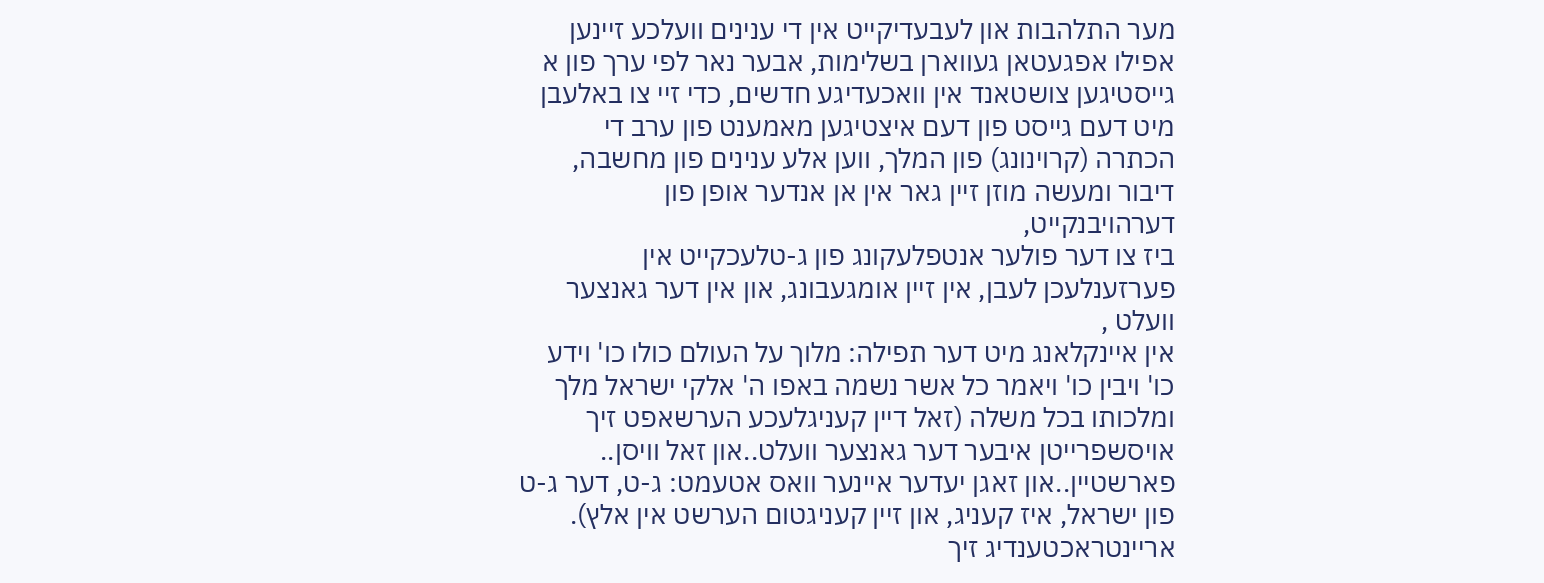מער התלהבות און לעבעדיקייט אין די ענינים וועלכע זיינען אפילו אפגעטאן געווארן בשלימות, אבער נאר לפי ערך פון א גייסטיגען צושטאנד אין וואכעדיגע חדשים, כדי זיי צו באלעבן מיט דעם גייסט פון דעם איצטיגען מאמענט פון ערב די הכתרה (קרוינונג) פון המלך, ווען אלע ענינים פון מחשבה, דיבור ומעשה מוזן זיין גאר אין אן אנדער אופן פון דערהויבנקייט,
ביז צו דער פולער אנטפלעקונג פון ג-טלעכקייט אין פערזענלעכן לעבן, אין זיין אומגעבונג, און אין דער גאנצער וועלט ,
אין איינקלאנג מיט דער תפילה: מלוך על העולם כולו כו' וידע כו' ויבין כו' ויאמר כל אשר נשמה באפו ה' אלקי ישראל מלך ומלכותו בכל משלה (זאל דיין קעניגלעכע הערשאפט זיך אויסשפרייטן איבער דער גאנצער וועלט..און זאל וויסן..
פארשטיין..און זאגן יעדער איינער וואס אטעמט: ג-ט, דער ג-ט פון ישראל, איז קעניג, און זיין קעניגטום הערשט אין אלץ).
אריינטראכטענדיג זיך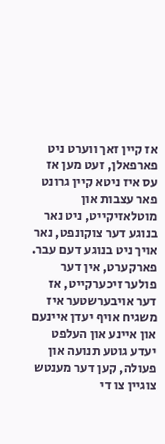אז קיין זאך ווערט ניט פארפאלן, זעט מען אז עס איז ניטא קיין גרונט פאר עצבות און מוטלאזיקייט, ניט נאר בנוגע דער צוקונפט, נאר אויך ניט בנוגע דעם עבר. פארקערט, אין דער פולער זיכערקייט, אז דער אויבערשטער איז משגיח אויף יעדן איינעם און איינע און העלפט יעדע גוטע תנועה און פעולה, קען דער מענטש צוגיין צו די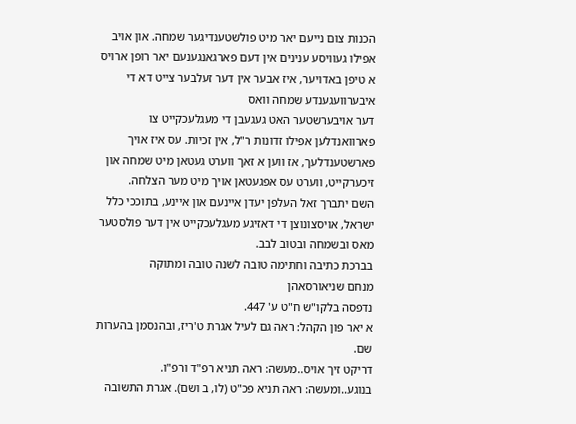הכנות צום נייעם יאר מיט פולשטענדיגער שמחה. און אויב אפילו געוויסע ענינים אין דעם פארגאנגענעם יאר רופן ארויס א טיפן באדויער, איז אבער אין דער זעלבער צייט דא די איבערוועגענדע שמחה וואס
דער אויבערשטער האט געגעבן די מעגלעכקייט צו פארוואנדלען אפילו זדונות ר"ל, אין זכיות. עס איז אויך פארשטענדלעך, אז ווען א זאך ווערט געטאן מיט שמחה און זיכערקייט, ווערט עס אפגעטאן אויך מיט מער הצלחה.
השם יתברך זאל העלפן יעדן איינעם און איינע, בתוככי כלל
ישראל, אויסצונוצן די דאזיגע מעגלעכקייט אין דער פולסטער מאס ובשמחה ובטוב לבב.
בברכת כתיבה וחתימה טובה לשנה טובה ומתוקה
מנחם שניאורסאהן
נדפסה בלקו"ש ח"ט ע' 447.
א יאר פון הקהל: ראה גם לעיל אגרת ט'ריז, ובהנסמן בהערות שם.
דריקט זיך אויס..מעשה: ראה תניא רפ"ד ורפ"ו.
בנוגע..ומעשה: ראה תניא פכ"ט (לו, ב ושם). אגרת התשובה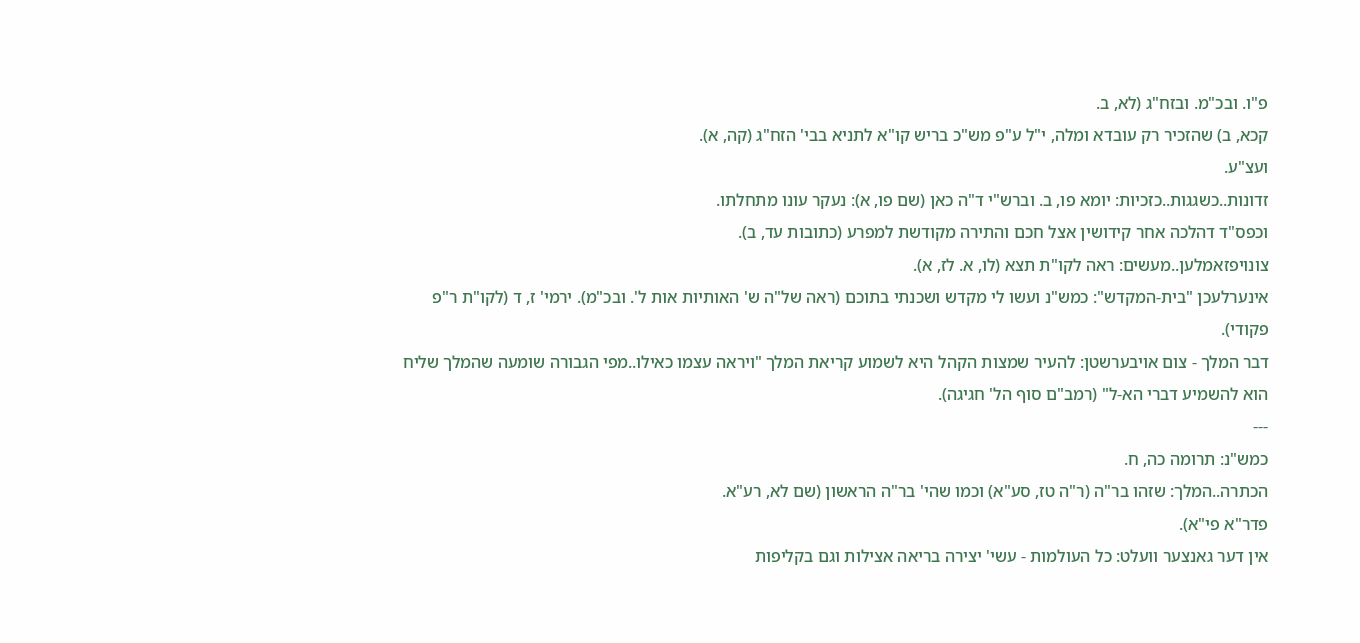פ"ו. ובכ"מ. ובזח"ג (לא, ב.
קכא, ב) שהזכיר רק עובדא ומלה, י"ל ע"פ מש"כ בריש קו"א לתניא בבי' הזח"ג (קה, א).
ועצ"ע.
זדונות..כשגגות..כזכיות: יומא פו, ב. וברש"י ד"ה כאן (שם פו, א): נעקר עונו מתחלתו.
וכפס"ד דהלכה אחר קידושין אצל חכם והתירה מקודשת למפרע (כתובות עד, ב).
צונויפזאמלען..מעשים: ראה לקו"ת תצא (לו, א. לז, א).
אינערלעכן "בית-המקדש": כמש"נ ועשו לי מקדש ושכנתי בתוכם (ראה של"ה ש' האותיות אות ל'. ובכ"מ). ירמי' ז, ד (לקו"ת ר"פ פקודי).
דבר המלך - צום אויבערשטן: להעיר שמצות הקהל היא לשמוע קריאת המלך "ויראה עצמו כאילו..מפי הגבורה שומעה שהמלך שליח הוא להשמיע דברי הא-ל" (רמב"ם סוף הל' חגיגה).
---
כמש"נ: תרומה כה, ח.
הכתרה..המלך: שזהו בר"ה (ר"ה טז, סע"א) וכמו שהי' בר"ה הראשון (שם לא, רע"א.
פדר"א פי"א).
אין דער גאנצער וועלט: כל העולמות - עשי' יצירה בריאה אצילות וגם בקליפות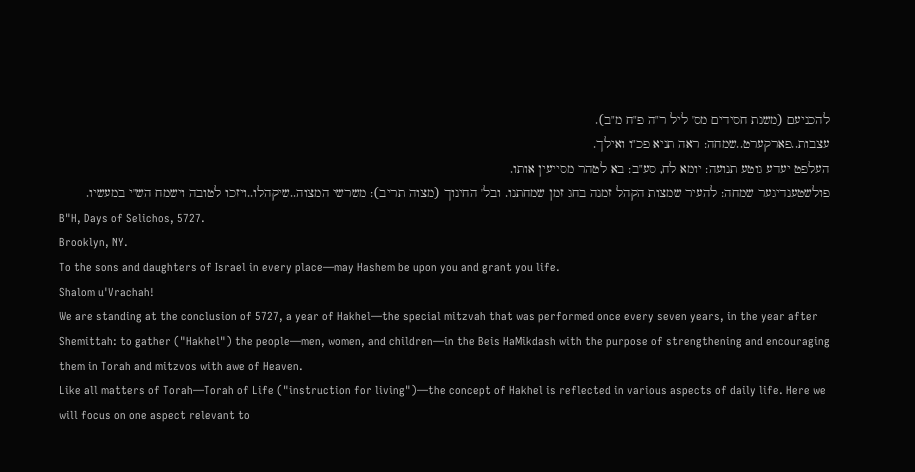להכניעם (משנת חסידים מס' ליל ר"ה פ"ח מ"ב).
עצבות..פארקערט..שמחה: ראה תניא פכ"ו ואילך.
העלפט יעדע גוטע תנועה: יומא לח, סע"ב: בא לטהר מסייעין אותו.
פולשטענדיגער שמחה: להעיר שמצות הקהל זמנה בחג זמן שמחתנו. ובל' החינוך (מצוה תריב): משרשי המצוה..שיקהלו..ויזכו לטובה וישמח הש"י במעשיו.
B"H, Days of Selichos, 5727.
Brooklyn, NY.
To the sons and daughters of Israel in every place—may Hashem be upon you and grant you life.
Shalom u'Vrachah!
We are standing at the conclusion of 5727, a year of Hakhel—the special mitzvah that was performed once every seven years, in the year after Shemittah: to gather ("Hakhel") the people—men, women, and children—in the Beis HaMikdash with the purpose of strengthening and encouraging them in Torah and mitzvos with awe of Heaven.
Like all matters of Torah—Torah of Life ("instruction for living")—the concept of Hakhel is reflected in various aspects of daily life. Here we will focus on one aspect relevant to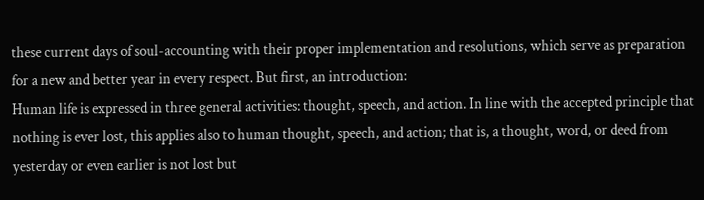these current days of soul-accounting with their proper implementation and resolutions, which serve as preparation for a new and better year in every respect. But first, an introduction:
Human life is expressed in three general activities: thought, speech, and action. In line with the accepted principle that nothing is ever lost, this applies also to human thought, speech, and action; that is, a thought, word, or deed from yesterday or even earlier is not lost but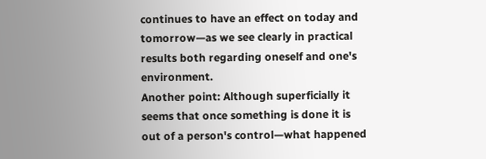continues to have an effect on today and tomorrow—as we see clearly in practical results both regarding oneself and one's environment.
Another point: Although superficially it seems that once something is done it is out of a person's control—what happened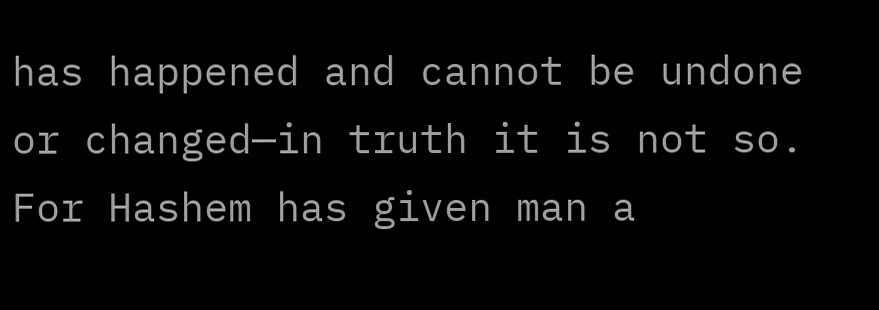has happened and cannot be undone or changed—in truth it is not so. For Hashem has given man a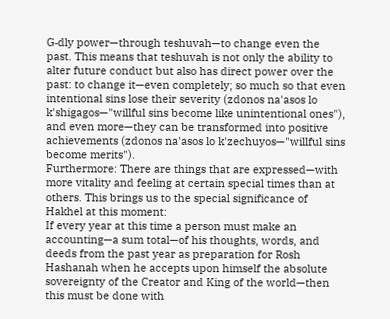G‑dly power—through teshuvah—to change even the past. This means that teshuvah is not only the ability to alter future conduct but also has direct power over the past: to change it—even completely; so much so that even intentional sins lose their severity (zdonos na'asos lo k'shigagos—"willful sins become like unintentional ones"), and even more—they can be transformed into positive achievements (zdonos na'asos lo k'zechuyos—"willful sins become merits").
Furthermore: There are things that are expressed—with more vitality and feeling at certain special times than at others. This brings us to the special significance of Hakhel at this moment:
If every year at this time a person must make an accounting—a sum total—of his thoughts, words, and deeds from the past year as preparation for Rosh Hashanah when he accepts upon himself the absolute sovereignty of the Creator and King of the world—then this must be done with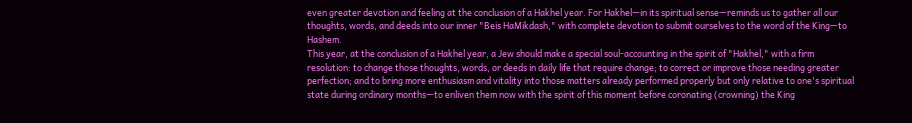even greater devotion and feeling at the conclusion of a Hakhel year. For Hakhel—in its spiritual sense—reminds us to gather all our thoughts, words, and deeds into our inner "Beis HaMikdash," with complete devotion to submit ourselves to the word of the King—to Hashem.
This year, at the conclusion of a Hakhel year, a Jew should make a special soul-accounting in the spirit of "Hakhel," with a firm resolution: to change those thoughts, words, or deeds in daily life that require change; to correct or improve those needing greater perfection; and to bring more enthusiasm and vitality into those matters already performed properly but only relative to one's spiritual state during ordinary months—to enliven them now with the spirit of this moment before coronating (crowning) the King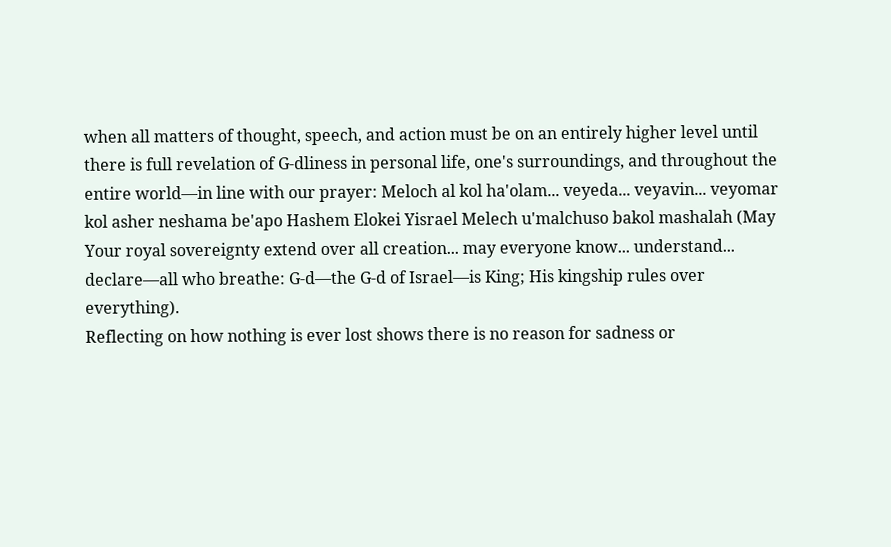when all matters of thought, speech, and action must be on an entirely higher level until there is full revelation of G‑dliness in personal life, one's surroundings, and throughout the entire world—in line with our prayer: Meloch al kol ha'olam... veyeda... veyavin... veyomar kol asher neshama be'apo Hashem Elokei Yisrael Melech u'malchuso bakol mashalah (May Your royal sovereignty extend over all creation... may everyone know... understand... declare—all who breathe: G‑d—the G‑d of Israel—is King; His kingship rules over everything).
Reflecting on how nothing is ever lost shows there is no reason for sadness or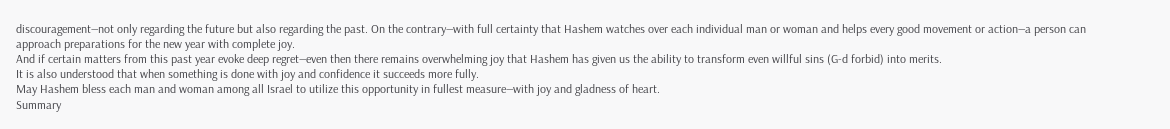discouragement—not only regarding the future but also regarding the past. On the contrary—with full certainty that Hashem watches over each individual man or woman and helps every good movement or action—a person can approach preparations for the new year with complete joy.
And if certain matters from this past year evoke deep regret—even then there remains overwhelming joy that Hashem has given us the ability to transform even willful sins (G‑d forbid) into merits.
It is also understood that when something is done with joy and confidence it succeeds more fully.
May Hashem bless each man and woman among all Israel to utilize this opportunity in fullest measure—with joy and gladness of heart.
Summary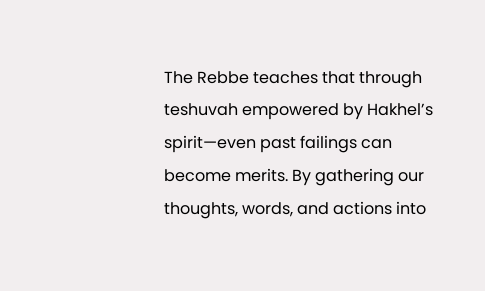The Rebbe teaches that through teshuvah empowered by Hakhel’s spirit—even past failings can become merits. By gathering our thoughts, words, and actions into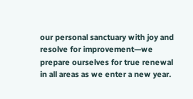our personal sanctuary with joy and resolve for improvement—we prepare ourselves for true renewal in all areas as we enter a new year.